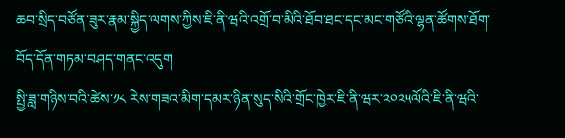ཆབ་སྲིད་བཙོན་ཟུར་རྣམ་སྐྱིད་ལགས་ཀྱིས་ཇི་ནི་ཝའི་འགྲོ་བ་མིའི་ཐོབ་ཐང་དང་མང་གཙོའི་ལྷན་ཚོགས་ཐོག་བོད་དོན་གཏམ་བཤད་གནང་འདུག
སྤྱི་ཟླ་གཉིས་བའི་ཚེས་༡༨ རེས་གཟའ་མིག་དམར་ཉིན་སུད་སིའི་གྲོང་ཁྱེར་ཇི་ནི་ཝར་༢༠༢༥ལོའི་ཇི་ནི་ཝའི་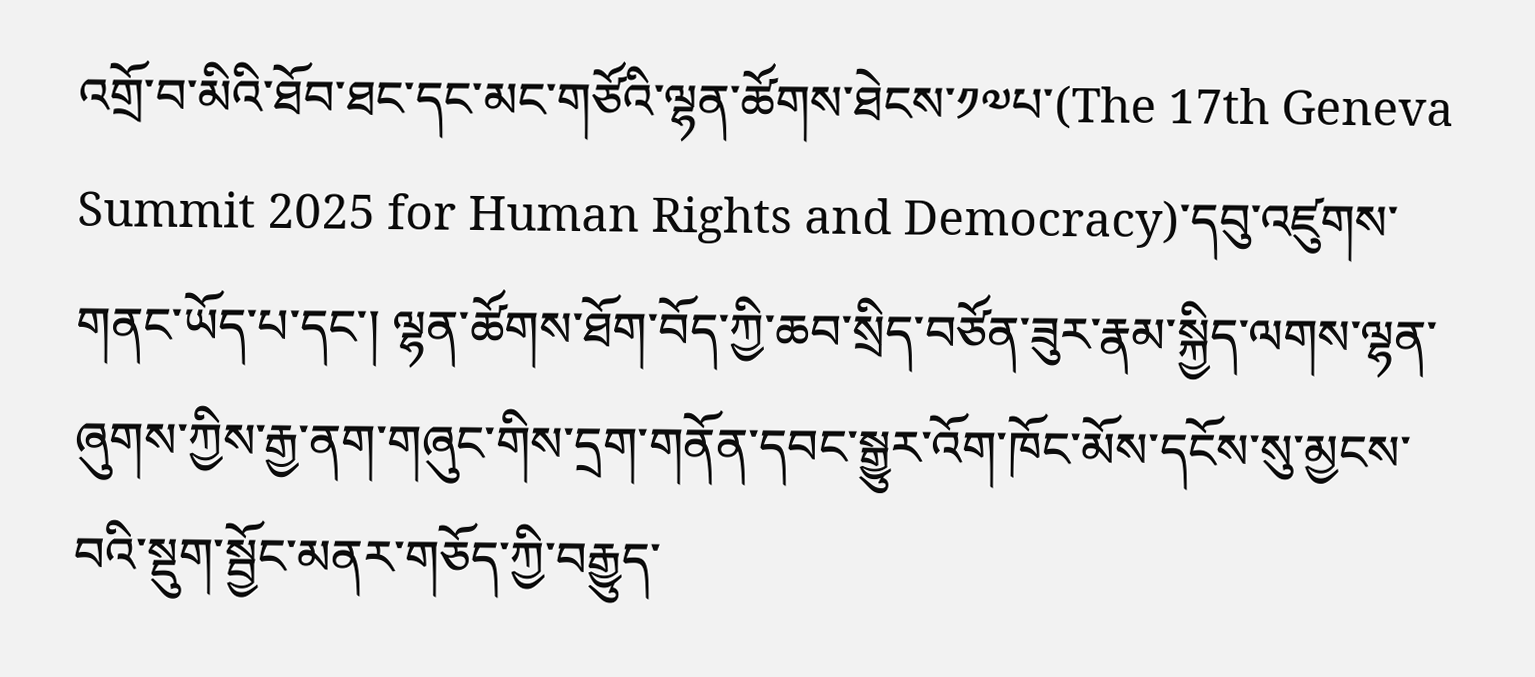འགྲོ་བ་མིའི་ཐོབ་ཐང་དང་མང་གཙོའི་ལྷན་ཚོགས་ཐེངས་༡༧པ་(The 17th Geneva Summit 2025 for Human Rights and Democracy)་དབུ་འཛུགས་གནང་ཡོད་པ་དང་། ལྷན་ཚོགས་ཐོག་བོད་ཀྱི་ཆབ་སྲིད་བཙོན་ཟུར་རྣམ་སྐྱིད་ལགས་ལྷན་ཞུགས་ཀྱིས་རྒྱ་ནག་གཞུང་གིས་དྲག་གནོན་དབང་སྒྱུར་འོག་ཁོང་མོས་དངོས་སུ་མྱངས་བའི་སྡུག་སྦྱོང་མནར་གཅོད་ཀྱི་བརྒྱུད་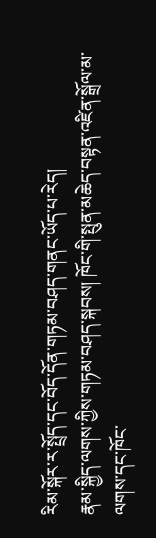རིམ་སྐོར་ར་སྤྲོད་དང་བོད་དོན་གཏམ་བཤད་གནང་ཡོད་པ་རེད།
རྣམ་སྐྱིད་ལགས་ཀྱིས་གཏམ་བཤད་སྐབས། ཁོང་གི་སྤུན་མཆེད་བསྟན་འཛིན་སྒྲོལ་མ་ལགས་དང་ཁོང་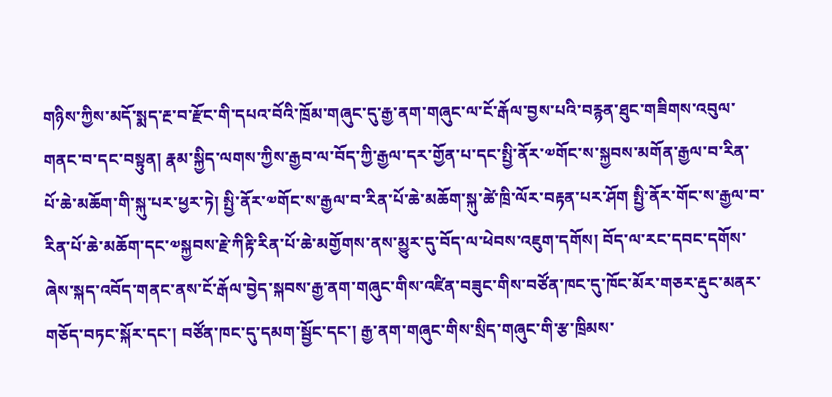གཉིས་ཀྱིས་མདོ་སྨད་རྔ་བ་རྫོང་གི་དཔའ་བོའི་ཁྲོམ་གཞུང་དུ་རྒྱ་ནག་གཞུང་ལ་ངོ་རྒོལ་བྱས་པའི་བརྙན་ཐུང་གཟིགས་འབུལ་གནང་བ་དང་བསྟུན། རྣམ་སྐྱིད་ལགས་ཀྱིས་རྒྱབ་ལ་བོད་ཀྱི་རྒྱལ་དར་གྱོན་པ་དང་སྤྱི་ནོར་༧གོང་ས་སྐྱབས་མགོན་རྒྱལ་བ་རིན་པོ་ཆེ་མཆོག་གི་སྐུ་པར་ཕྱར་ཏེ། སྤྱི་ནོར་༧གོང་ས་རྒྱལ་བ་རིན་པོ་ཆེ་མཆོག་སྐུ་ཚེ་ཁྲི་ལོར་བརྟན་པར་ཤོག སྤྱི་ནོར་གོང་ས་རྒྱལ་བ་རིན་པོ་ཆེ་མཆོག་དང་༧སྐྱབས་རྗེ་ཀིརྟི་རིན་པོ་ཆེ་མགྱོགས་ནས་མྱུར་དུ་བོད་ལ་ཕེབས་འཇུག་དགོས། བོད་ལ་རང་དབང་དགོས་ཞེས་སྐད་འབོད་གནང་ནས་ངོ་རྒོལ་བྱེད་སྐབས་རྒྱ་ནག་གཞུང་གིས་འཛིན་བཟུང་གིས་བཙོན་ཁང་དུ་ཁོང་མོར་གཅར་རྡུང་མནར་གཅོད་བཏང་སྐོར་དང་། བཙོན་ཁང་དུ་དམག་སྦྱོང་དང་། རྒྱ་ནག་གཞུང་གིས་སྲིད་གཞུང་གི་རྩ་ཁྲིམས་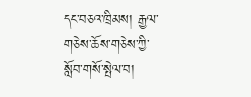དང་བཅའ་ཁྲིམས། རྒྱལ་གཅེས་ཆོས་གཅེས་ཀྱི་སློབ་གསོ་སྤེལ་བ།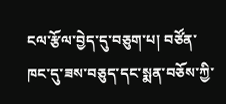ངལ་རྩོལ་བྱེད་དུ་བཅུག་པ། བཙོན་ཁང་དུ་ཟས་བཅུད་དང་སྨན་བཅོས་ཀྱི་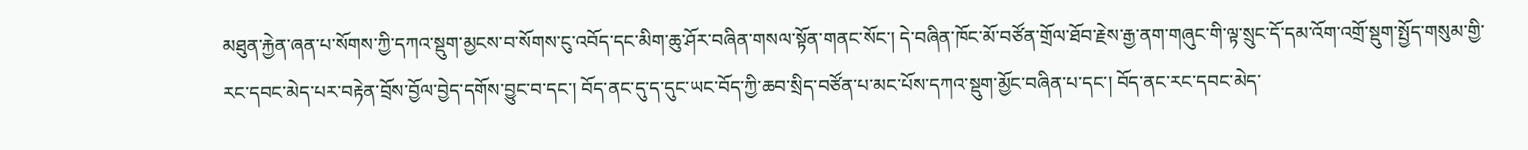མཐུན་རྐྱེན་ཞན་པ་སོགས་ཀྱི་དཀའ་སྡུག་མྱངས་བ་སོགས་ངུ་འབོད་དང་མིག་ཆུ་ཤོར་བཞིན་གསལ་སྟོན་གནང་སོང་། དེ་བཞིན་ཁོང་མོ་བཙོན་གྲོལ་ཐོབ་རྗེས་རྒྱ་ནག་གཞུང་གི་ལྟ་སྲུང་དོ་དམ་འོག་འགྲོ་སྡུག་སྤྱོད་གསུམ་གྱི་རང་དབང་མེད་པར་བརྟེན་བྲོས་བྱོལ་བྱེད་དགོས་བྱུང་བ་དང་། བོད་ནང་དུ་ད་དུང་ཡང་བོད་ཀྱི་ཆབ་སྲིད་བཙོན་པ་མང་པོས་དཀའ་སྡུག་མྱོང་བཞིན་པ་དང་། བོད་ནང་རང་དབང་མེད་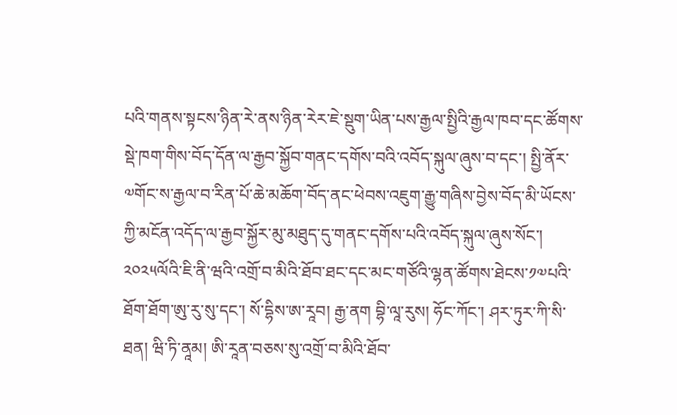པའི་གནས་སྟངས་ཉིན་རེ་ནས་ཉིན་རེར་ཇེ་སྡུག་ཡིན་པས་རྒྱལ་སྤྱིའི་རྒྱལ་ཁབ་དང་ཚོགས་སྡེ་ཁག་གིས་བོད་དོན་ལ་རྒྱབ་སྐྱོབ་གནང་དགོས་བའི་འབོད་སྐུལ་ཞུས་བ་དང་། སྤྱི་ནོར་༧གོང་ས་རྒྱལ་བ་རིན་པོ་ཆེ་མཆོག་བོད་ནང་ཕེབས་འཇུག་རྒྱུ་གཞིས་བྱེས་བོད་མི་ཡོངས་ཀྱི་མངོན་འདོད་ལ་རྒྱབ་སྐྱོར་མུ་མཐུད་དུ་གནང་དགོས་པའི་འབོད་སྐུལ་ཞུས་སོང་།
༢༠༢༥ལོའི་ཇི་ནི་ཝའི་འགྲོ་བ་མིའི་ཐོབ་ཐང་དང་མང་གཙོའི་ལྷན་ཚོགས་ཐེངས་༡༧པའི་ཐོག་ཐོག་ཨུ་རུ་སུ་དང་། སོ་དྷིས་ཨ་རཱབ། རྒྱ་ནག བྷི་ལཱ་རུས། ཧོང་ཀོང་། ཤར་ཏུར་ཀི་སི་ཐན། ཝི་ཏི་ནཱམ། ཨི་རཱན་བཅས་སུ་འགྲོ་བ་མིའི་ཐོབ་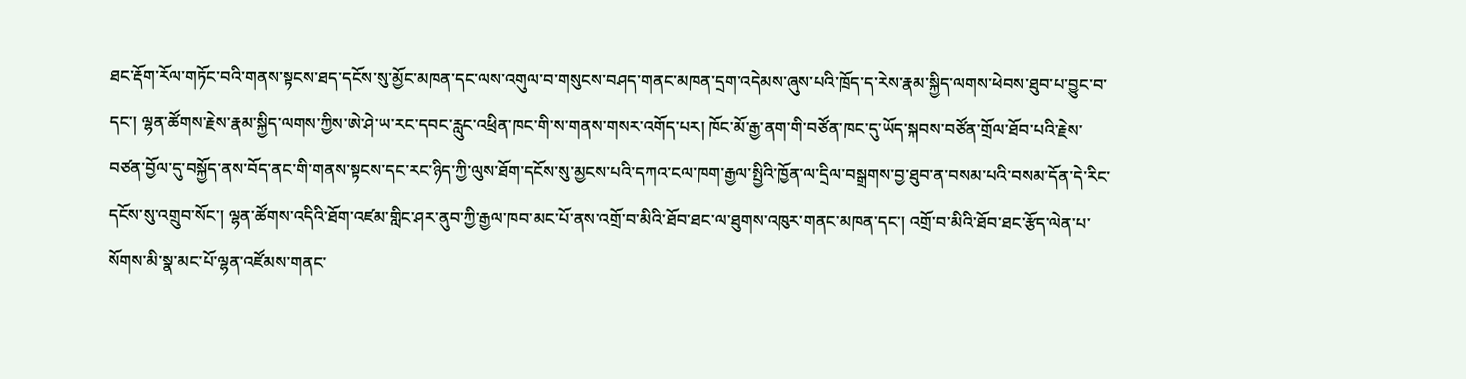ཐང་རྡོག་རོལ་གཏོང་བའི་གནས་སྟངས་ཐད་དངོས་སུ་མྱོང་མཁན་དང་ལས་འགུལ་བ་གསུངས་བཤད་གནང་མཁན་དྲག་འདེམས་ཞུས་པའི་ཁྲོད་ད་རེས་རྣམ་སྐྱིད་ལགས་ཕེབས་ཐུབ་པ་བྱུང་བ་དང་། ལྷན་ཚོགས་རྗེས་རྣམ་སྐྱིད་ལགས་ཀྱིས་ཨེ་ཤེ་ཡ་རང་དབང་རླུང་འཕྲིན་ཁང་གི་ས་གནས་གསར་འགོད་པར། ཁོང་མོ་རྒྱ་ནག་གི་བཙོན་ཁང་དུ་ཡོད་སྐབས་བཙོན་གྲོལ་ཐོབ་པའི་རྗེས་བཙན་བྱོལ་དུ་བསྐྱོད་ནས་བོད་ནང་གི་གནས་སྟངས་དང་རང་ཉིད་ཀྱི་ལུས་ཐོག་དངོས་སུ་མྱངས་པའི་དཀའ་ངལ་ཁག་རྒྱལ་སྤྱིའི་ཁྱོན་ལ་དྲིལ་བསྒྲགས་བྱ་ཐུབ་ན་བསམ་པའི་བསམ་དོན་དེ་རིང་དངོས་སུ་འགྲུབ་སོང་། ལྷན་ཚོགས་འདིའི་ཐོག་འཛམ་གླིང་ཤར་ནུབ་ཀྱི་རྒྱལ་ཁབ་མང་པོ་ནས་འགྲོ་བ་མིའི་ཐོབ་ཐང་ལ་ཐུགས་འཁུར་གནང་མཁན་དང་། འགྲོ་བ་མིའི་ཐོབ་ཐང་རྩོད་ལེན་པ་སོགས་མི་སྣ་མང་པོ་ལྷན་འཛོམས་གནང་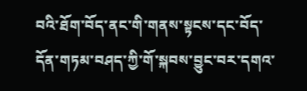བའི་ཐོག་བོད་ནང་གི་གནས་སྟངས་དང་བོད་དོན་གཏམ་བཤད་ཀྱི་གོ་སྐབས་བྱུང་བར་དགའ་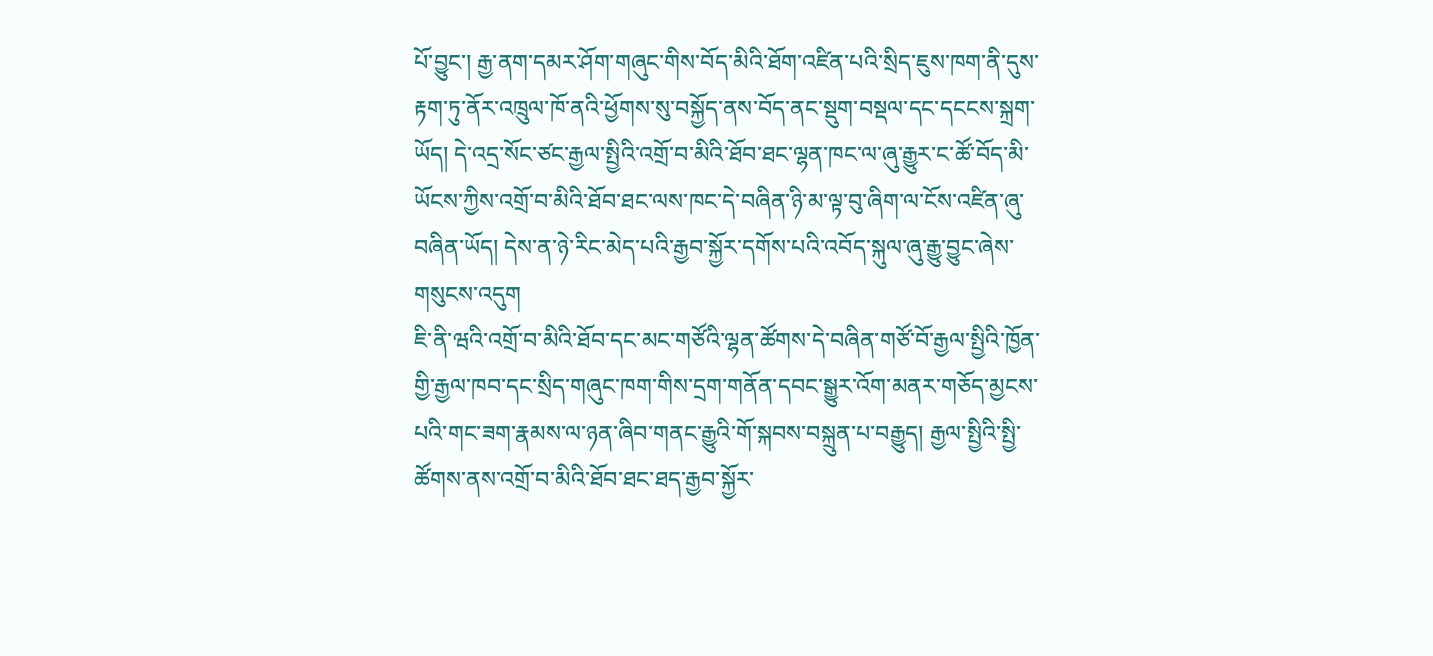པོ་བྱུང་། རྒྱ་ནག་དམར་ཤོག་གཞུང་གིས་བོད་མིའི་ཐོག་འཛིན་པའི་སྲིད་ཇུས་ཁག་ནི་དུས་རྟག་ཏུ་ནོར་འཁྲུལ་ཁོ་ནའི་ཕྱོགས་སུ་བསྐྱོད་ནས་བོད་ནང་སྡུག་བསྡལ་དང་དངངས་སྐྲག་ཡོད། དེ་འདྲ་སོང་ཙང་རྒྱལ་སྤྱིའི་འགྲོ་བ་མིའི་ཐོབ་ཐང་ལྷན་ཁང་ལ་ཞུ་རྒྱུར་ང་ཚོ་བོད་མི་ཡོངས་ཀྱིས་འགྲོ་བ་མིའི་ཐོབ་ཐང་ལས་ཁང་དེ་བཞིན་ཉི་མ་ལྟ་བུ་ཞིག་ལ་ངོས་འཛིན་ཞུ་བཞིན་ཡོད། དེས་ན་ཉེ་རིང་མེད་པའི་རྒྱབ་སྐྱོར་དགོས་པའི་འབོད་སྐུལ་ཞུ་རྒྱུ་བྱུང་ཞེས་གསུངས་འདུག
ཇི་ནི་ཝའི་འགྲོ་བ་མིའི་ཐོབ་དང་མང་གཙོའི་ལྷན་ཚོགས་དེ་བཞིན་གཙོ་བོ་རྒྱལ་སྤྱིའི་ཁྱོན་གྱི་རྒྱལ་ཁབ་དང་སྲིད་གཞུང་ཁག་གིས་དྲག་གནོན་དབང་སྒྱུར་འོག་མནར་གཅོད་མྱངས་པའི་གང་ཟག་རྣམས་ལ་ཉན་ཞིབ་གནང་རྒྱུའི་གོ་སྐབས་བསྐྲུན་པ་བརྒྱུད། རྒྱལ་སྤྱིའི་སྤྱི་ཚོགས་ནས་འགྲོ་བ་མིའི་ཐོབ་ཐང་ཐད་རྒྱབ་སྐྱོར་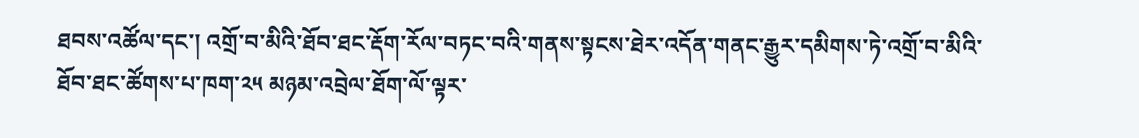ཐབས་འཚོལ་དང་། འགྲོ་བ་མིའི་ཐོབ་ཐང་རྡོག་རོལ་བཏང་བའི་གནས་སྟངས་ཐེར་འདོན་གནང་རྒྱུར་དམིགས་ཏེ་འགྲོ་བ་མིའི་ཐོབ་ཐང་ཚོགས་པ་ཁག་༢༥ མཉམ་འབྲེལ་ཐོག་ལོ་ལྟར་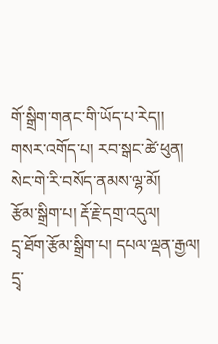གོ་སྒྲིག་གནང་གི་ཡོད་པ་རེད།།
གསར་འགོད་པ། རབ་སྒང་ཚེ་ཕུན། སེང་གེ་རི་བསོད་ནམས་ལྷ་མོ།
རྩོམ་སྒྲིག་པ། རྡོ་རྗེ་དགྲ་འདུལ།
དྲྭ་ཐོག་རྩོམ་སྒྲིག་པ། དཔལ་ལྡན་རྒྱལ།
དྲྭ་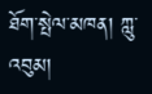ཐོག་སྤེལ་མཁན། ཀླུ་འབུམ།